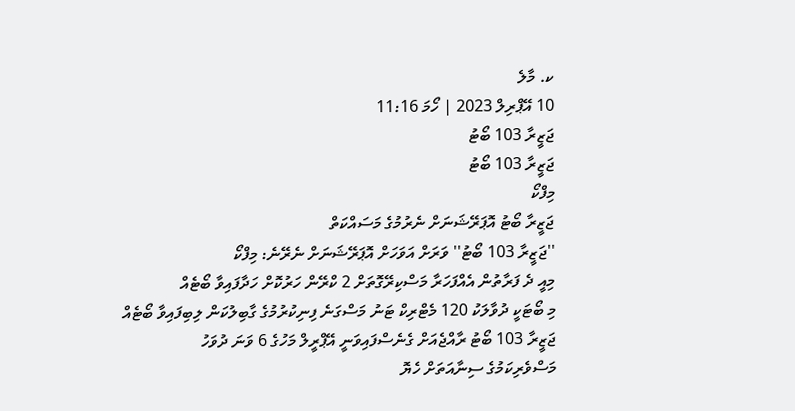ކ. މާލެ
10 އޭޕްރިލް 2023 | ހޯމަ 11:16
ޖަޒީރާ 103 ބޯޓު
ޖަޒީރާ 103 ބޯޓު
މިފްކޯ
ޖަޒީރާ ބޯޓު އޮޕަރޭޝަނަށް ނެރުމުގެ މަސައްކަތް
''ޖަޒީރާ 103 ބޯޓު'' ވަރަށް އަވަހަށް އޮޕަރޭޝަނަށް ނެރޭނެ: މިފްކޯ
މިއީ ދެ ފަރާތުން އެއްފަހަރާ މަސްކިރޭގޮތަށް 2 ކްރޭން ހަރުކޮށް ހަދާފައިވާ ބޯޓެއް
މި ބޯޓަކީ ދުވާލަކު 120 މެޓްރިކް ޓަނު މަސްގަނެ ފިނިކުރުމުގެ ގާބިލުކަން ލިބިފައިވާ ބޯޓެއް
ޖަޒީރާ 103 ބޯޓު ރާއްޖެއަށް ގެނެސްފައިވަނީ އޭޕްރީލް މަހުގެ 6 ވަނަ ދުވަހު
މަސްވެރިކަމުގެ ސިނާއަތަށް ހެޔޮ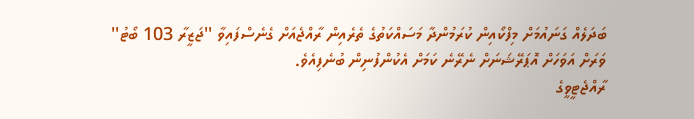ބަދަލެއް ގަނައުމަށް މިފްކޯއިން ކުރަމުންދާ މަސައްކަތުގެ ތެރެއިން ރާއްޖެއަށް ގެނެސްފައިވާ ''ޖަޒީރާ 103 ބޯޓު'' ވަރަށް އަވަހަށް އޮޕަރޭޝަނަށް ނެރޭނެ ކަމަށް އެކުންފުނިން ބުނެފިއެވެ.
ރާއްޖެޓީވީގެ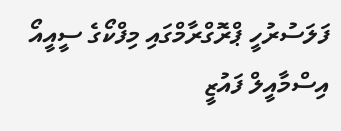ފަލަސުރުހީ ޕްރޮގްރާމްގައި މިފްކޯގެ ސީއީއޯ އިސްމާއީލް ފައުޒީ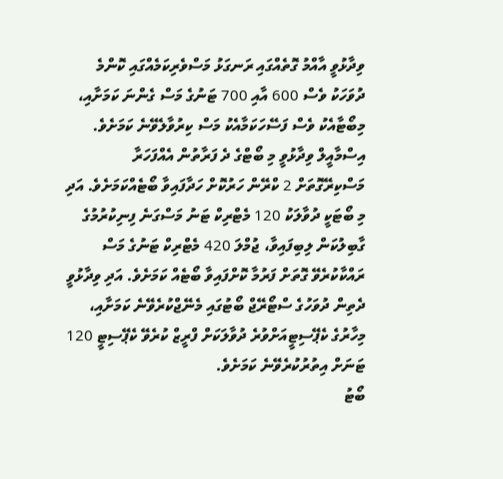ވިދާޅުވީ އާއްމު ގޮތެއްގައި ރަނގަޅު މަސްވެރިކަމެއްގައި ކޮންމެ ދުވަހަކު ވެސް 600 އާއި 700 ޓަނުގެ މަސް ގެންނަ ކަމަށާއި، މިބޯޓާއެކު ވެސް ފަސޭހަކަމާއެކު މަސް ކިރުވާލެވޭނެ ކަމަށެވެ.
އިސްމާއީލް ވިދާޅުވީ މި ބޯޓްގެ ދެ ފަރާތުން އެއްފަހަރާ މަސްކިރޭގޮތަށް 2 ކްރޭން ހަރުކޮށް ހަދާފައިވާ ބޯޓެއްކަމަށެވެ. އަދި މި ބޯޓަކީ ދުވާލަކު 120 މެޓްރިކް ޓަނު މަސްގަނެ ފިނިކުރުމުގެ ގާބިލުކަން ލިބިފައިވާ، ޖުމްލަ 420 މެޓްރިކް ޓަނުގެ މަސް ރައްކާކުރެވޭ ގޮތަށް ފަރުމާ ކޮށްފައިވާ ބޯޓެއް ކަމަށެވެ. އަދި ވިދާޅުވީ ދެތިން ދުވަހުގެ ސްޓޯރޭޖް ބޯޓުގައި މެނޭޖްކުރެވޭނެ ކަމަށާއި، މިހާރުގެ ކެޕޭސިޓީއަށްވުރެ ދުވާލަކަށް ފްރީޒް ކުރެވޭ ކެޕޭސިޓީ 120 ޓަނަށް އިތުރުކުރެވޭނެ ކަމަށެވެ.
ބޯޓު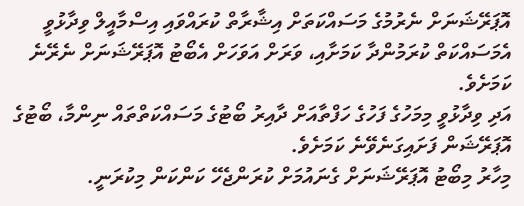އޮޕަރޭޝަނަށް ނެރުމުގެ މަސައްކަތަށް އިޝާރާތް ކުރައްވައި އިސްމާއީލް ވިދާޅުވީ އެމަސައްކަތް ކުރަމުންދާ ކަމަށާއި، ވަރަށް އަވަހަށް އެބޯޓު އޮޕަރޭޝަނަށް ނެރޭނެ ކަމަށެވެ.
އަދި ވިދާޅުވީ މިމަހުގެ ފަހުގެ ހަފްތާއަށް ދާއިރު ބޯޓުގެ މަސައްކަތްތައް ނިންމާ، ބޯޓުގެ އޮޕަރޭޝަން ފަށައިގަނެވޭނެ ކަމަށެވެ.
މިހާރު މިބޯޓު އޮޕަރޭޝަނަށް ގެނައުމަށް ކުރަންޖެހޭ ކަންކަން މިކުރަނީ.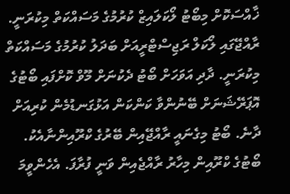ޚާއްސަކޮށް މިބޯޓު ލޯކަލައިޒް ކުރުމުގެ މަސައްކަތް މިކުރަނީ. ރާއްޖޭގައި ލޯކަލް ރަޖިސްޓްރީއަށް ބަދަލު ކުރުމުގެ މަސައްކަތް މިކުރަނީ. ދާދި އަވަހަށް ބޯޓު ދެކުނަށް މޫވް ކޮށްފައި ބޯޓުގެ އޮޕަރޭޝަނަށް ބޭނުންވާ ކަންކަން އަޅުގަނޑުމެން ކުރިއަށް ދާނެ. ބޯޓު މިގެނައީ ރާއްޖޭއިން ބޭރުގެ ކްރޫއިންނާއެކު. ބޯޓުގެ ކްރޫއިން މިހާރު ރާއްޖެއިން ވަނީ ފުރާފަ. އެހެންވީމަ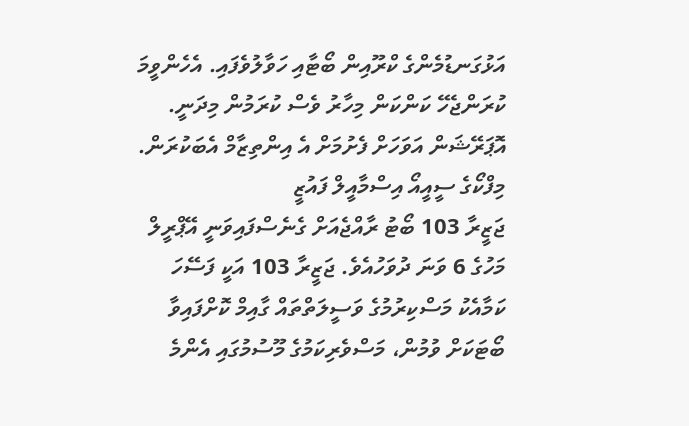އަޅުގަނޑުމެންގެ ކްރޫއިން ބޯޓާއި ހަވާލުވެފައި. އެހެންވީމަ ކުރަންޖެހޭ ކަންކަން މިހާރު ވެސް ކުރަމުން މިދަނީ. އޮޕަރޭޝަން އަވަހަށް ފެށުމަށް އެ އިންތިޒާމް އެބަކުރަން.
މިފްކޯގެ ސީއީއޯ އިސްމާއީލް ފައުޒީ
ޖަޒީރާ 103 ބޯޓު ރާއްޖެއަށް ގެނެސްފައިވަނީ އޭޕްރީލް މަހުގެ 6 ވަނަ ދުވަހުއެވެ. ޖަޒީރާ 103 އަކީ ފަސޭހަ ކަމާއެކު މަސްކިރުމުގެ ވަސީލަތްތައް ގާއިމް ކޮށްފައިވާ ބޯޓަކަށް ވުމުން، މަސްވެރިކަމުގެ މޫސުމުގައި އެންމެ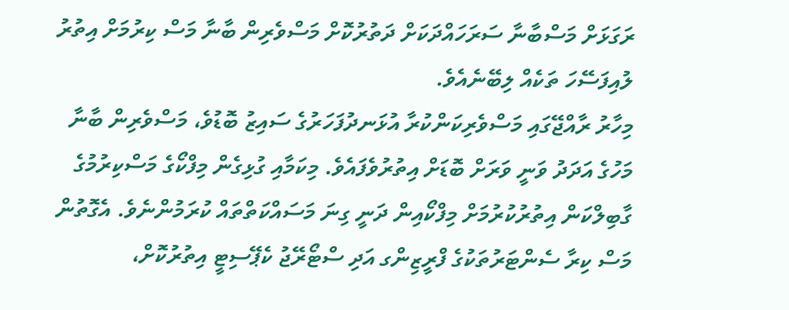ރަގަޅަށް މަސްބާނާ ސަރަހައްދަކަށް ދަތުރުކޮށް މަސްވެރިން ބާނާ މަސް ކިރުމަށް އިތުރު ލުއިފަސޭހަ ތަކެއް ލިބޭނެއެވެ.
މިހާރު ރާއްޖޭގައި މަސްވެރިކަންކުރާ އުޅަނދުފަހަރުގެ ސައިޒު ބޮޑުވެ، މަސްވެރިން ބާނާ މަހުގެ އަދަދު ވަނީ ވަރަށް ބޮޑަށް އިތުރުވެފައެވެ. މިކަމާއި ގުޅިގެން މިފްކޯގެ މަސްކިރުމުގެ ގާބިލްކަން އިތުރުކުރުމަށް މިފްކޯއިން ދަނީ ގިނަ މަސައްކަތްތައް ކުރަމުންނެވެ. އެގޮތުން މަސް ކިރާ ސެންޓަރުތަކުގެ ފްރީޒިންގ އަދި ސްޓޯރޭޖު ކެޕޭސިޓީ އިތުރުކޮށް،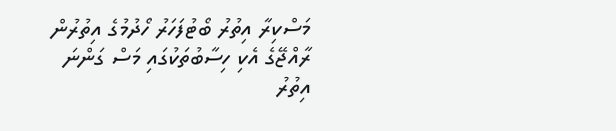މަސްކިރާ އިތުރު ބޯޓުފަހަރު ހޯދުމުގެ އިތުރުން ރާއްޖޭގެ އެކި ހިސާބުތަކުގައި މަސް ގަންނަ އިތުރު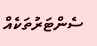ސެންޓަރުތަކެއް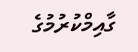ގާއިމްކުރުމުގެ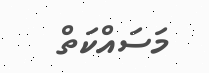މަސައްކަތް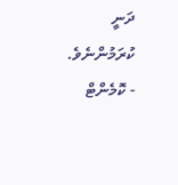ދަނީ ކުރަމުންނެވެ.
- ކޮމެންޓް